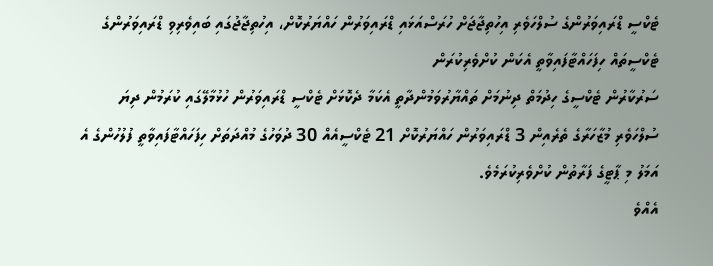ޓެކްސީ ޑްރައިވަރުންގެ ސުލްހަވެރި އިހުތިޖާޖަށް ހުރަސްއަޅައި ޑްރައިވަރުން ހައްޔަރުކޮށް، އިހުތިޖާޖުގައި ބައިވެރިވި ޑްރައިވަރުންގެ ޓެކްސީތައް ހިފަހައްޓާފައިވާތީ އެކަން ކުށްވެރިކުރަން
ސަރުކާރުން ޓެކްސީގެ ހިދުމަތް ދިނުމަށް ތައްޔާރުވަމުންދާތީ އެކަމާ ދެކޮޅަށް ޓެކްސީ ޑްރައިވަރުން ހުޅުމާލޭގައި ކުރަމުން ދިޔަ ސުލްހަވެރި މުޒާހަރާގެ ތެރެއިން 3 ޑްރައިވަރުން ހައްޔަރުކޮށް 21 ޓެކްސީއެއް 30 ދުވަހުގެ މުއްދަތަށް ހިފަހައްޓާފައިވާތީ ފުލުހުންގެ އެ އަމަލު މި ޕާޓީގެ ފަރާތުން ކުށްވެރިކުރަމެވެ.
އެއްވެ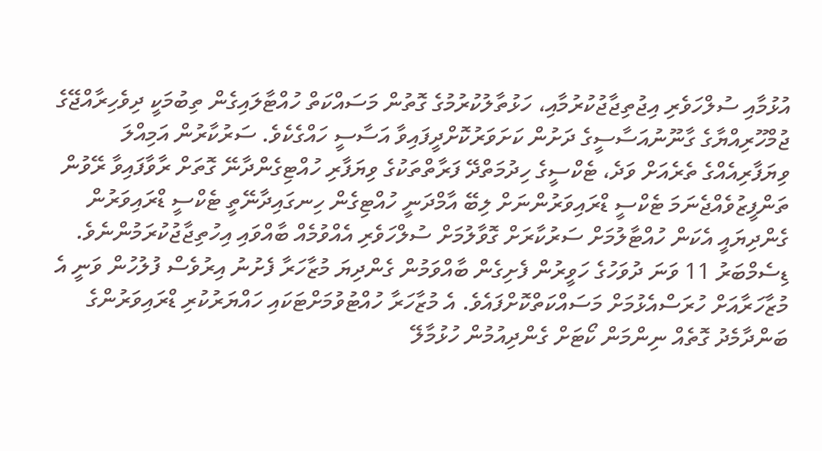އުޅުމާއި ސުލްހަވެރި އިޖުތިޖާޖުކުރުމާއި، ހަޅުތާލުކުރުމުގެ ގޮތުން މަސައްކަތް ހުއްޓާލައިގެން ތިބުމަކީ ދިވެހިރާއްޖޭގެ ޖުމްހޫރިއްޔާގެ ގާނޫނުއަސާސީގެ ދަށުން ކަށަވަރުކޮށްދީފައިވާ އަސާސީ ހައްގެކެވެ. ސަރުކާރުން އަމިއްލަ ވިޔަފާރިއެއްގެ ތެރެއަށް ވަދެ، ޓެކްސީގެ ހިދުމަތްދޭ ފަރާތްތަކުގެ ވިޔަފާރި ހުއްޓިގެންދާނޭ ގޮތަށް ރާވާފައިވާ ރޭވުން ތަންފީޒުވެއްޖެނަމަ ޓެކްސީ ޑްރައިވަރުންނަށް ލިބޭ އާމްދަނީ ހުއްޓިގެން ހިނގައިދާނޭތީ ޓެކްސީ ޑްރައިވަރުން ގެންދިޔައީ އެކަން ހުއްޓާލުމަށް ސަރުކާރަށް ގޮވާލުމަށް ސުލްހަވެރި އެއްވުމެއް ބާއްވައި އިހުތިޖާޖުކުރަމުންނެވެ.
ޑިސެމްބަރު 11 ވަނަ ދުވަހުގެ ހަވީރުން ފެށިގެން ބާއްވަމުން ގެންދިޔަ މުޒާހަރާ ފެށުނު އިރުވެސް ފުލުހުން ވަނީ އެ މުޒާހަރާއަށް ހުރަސްއެޅުމަށް މަސައްކަތްކޮށްފައެވެ. އެ މުޒާހަރާ ހުއްޓުވުމަށްޓަކައި ހައްޔަރުކުރި ޑްރައިވަރުންގެ ބަންދާމެދު ގޮތެއް ނިންމަން ކޯޓަށް ގެންދިއުމުން ހުޅުމާލޭ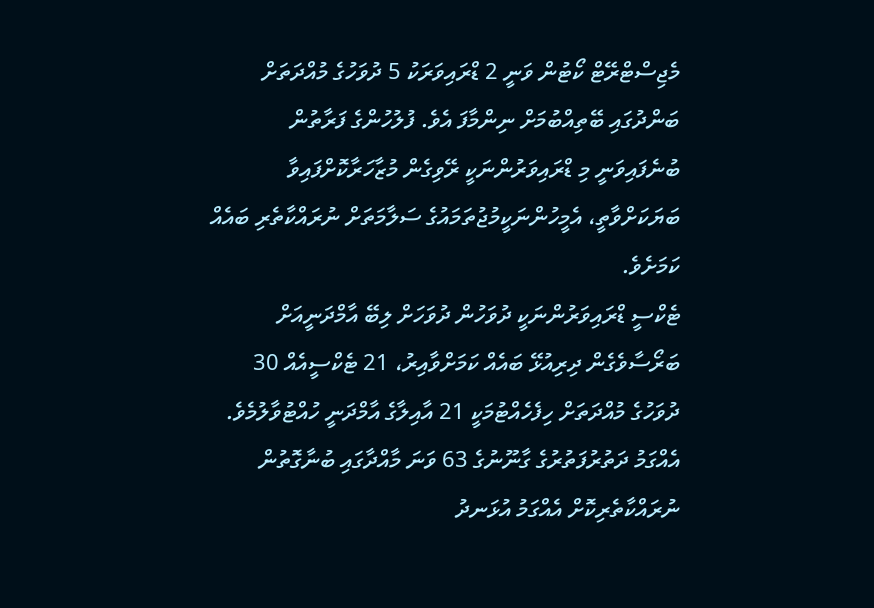މެޖިސްޓްރޭޓް ކޯޓުން ވަނީ 2 ޑްރައިވަރަކު 5 ދުވަހުގެ މުއްދަތަށް ބަންދުގައި ބޭތިއްބުމަށް ނިންމާފަ އެވެ. ފުލުހުންގެ ފަރާތުން ބުނެފައިވަނީ މި ޑްރައިވަރުންނަކީ ރޭވިގެން މުޒާހަރާކޮށްފައިވާ ބަޔަކަށްވާތީ، އެމީހުންނަކީމުޖުތަމައުގެ ސަލާމަތަށް ނުރައްކާތެރި ބައެއް ކަމަށެވެ.
ޓެކްސީ ޑްރައިވަރުންނަކީ ދުވަހުން ދުވަހަށް ލިބޭ އާމްދަނީއަށް ބަރޯސާވެގެން ދިރިއުޅޭ ބައެއް ކަމަށްވާއިރު، 21 ޓެކްސީއެއް 30 ދުވަހުގެ މުއްދަތަށް ހިފެހެއްޓުމަކީ 21 އާއިލާގެ އާމްދަނީ ހުއްޓުވާލުމެވެ. އެއްގަމު ދަތުރުފަތުރުގެ ގާނޫނުގެ 63 ވަނަ މާއްދާގައި ބުނާގޮތުން ނުރައްކާތެރިކޮށް އެއްގަމު އުޅަނދު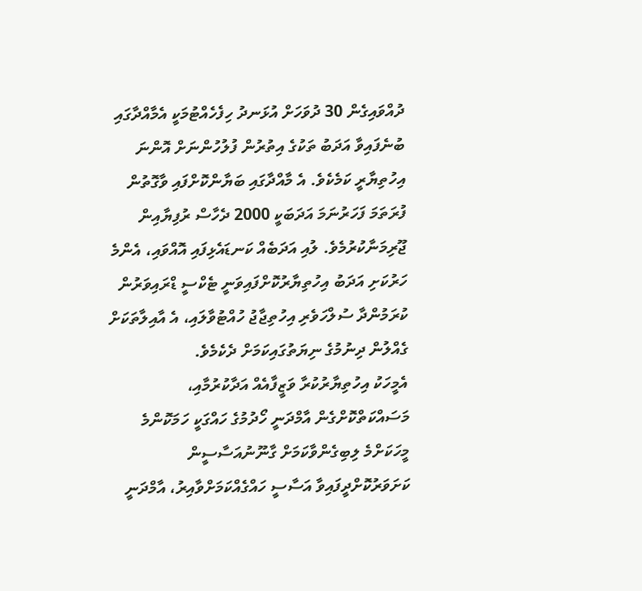ދުއްވައިގެން 30 ދުވަހަށް އުޅަނދު ހިފެހެއްޓުމަކީ އެމާއްދާގައި ބުނެފައިވާ އަދަބު ތަކުގެ އިތުރުން ފުލުހުންނަށް އޮންނަ އިހުތިޔާރީ ކަމެކެވެ. އެ މާއްދާގައި ބަޔާންކޮށްފައި ވާގޮތުން ފުރަތަމަ ފަހަރުނަމަ އަދަބަކީ 2000 ދެހާސް ރުފިޔާއިން ޖޫރިމަނާކުރުމެވެ. ލުއި އަދަބެއް ކަނޑައެޅިފައި އޮއްވައި، އެންމެ ހަރުކަށި އަދަބު އިހުތިޔާރުކޮށްފައިވަނީ ޓެކްސީ ޑްރައިވަރުން ކުރަމުންދާ ސުލްހަވެރި އިހުތިޖާޖު ހުއްޓުވާލައި، އެ އާއިލާތަކަށް ގެއްލުން ދިނުމުގެ ނިޔަތުގައިކަމަށް ދެކެމެވެ.
އެމީހަކު އިހުތިޔާރުކުރާ ވަޒީފާއެއް އަދާކުރުމާއި، މަސައްކަތްކޮށްގެން އާމްދަނީ ހޯދުމުގެ ހައްގަކީ ހަމަކޮންމެ މީހަކަށްމެ ލިބިގެންވާކަމަށް ގާނޫނުއަސާސީން ކަށަވަރުކޮށްދީފައިވާ އަސާސީ ހައްގެއްކަމަށްވާއިރު، އާމްދަނީ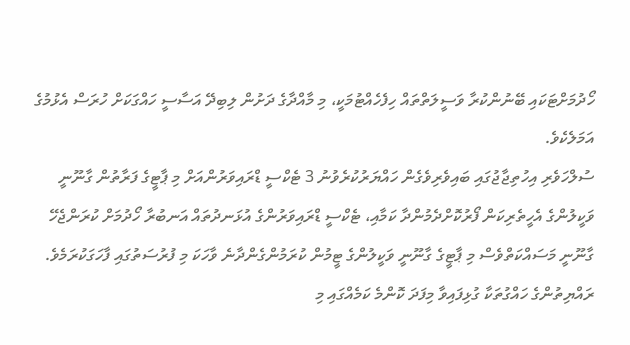ހޯދުމަށްޓަކައި ބޭނުންކުރާ ވަސީލަތްތައް ހިފެހެއްޓުމަކީ، މި މާއްދާގެ ދަށުން ލިބިދޭ އަސާސީ ހައްގަކަށް ހުރަސް އެޅުމުގެ އަމަލެކެވެ.
ސުލްހަވެރި އިހުތިޖާޖުގައި ބައިވެރިވެގެން ހައްޔަރުކުރެވުނު 3 ޓެކްސީ ޑްރައިވަރުންއަށް މި ޕާޓީގެ ފަރާތުން ގާނޫނީ ވަކީލުންގެ އެހީތެރިކަން ފޯރުކޮށްދެމުންދާ ކަމާއި، ޓެކްސީ ޑްރައިވަރުންގެ އުޅަނދުތައް އަނބުރާ ހޯދުމަށް ކުރަންޖެހޭ ގާނޫނީ މަސައްކަތްވެސް މި ޕާޓީގެ ގާނޫނީ ވަކީލުންގެ ޓީމުން ކުރަމުންގެންދާނެ ވާހަކަ މި ފުރުސަތުގައި ފާހަގަކުރަމެވެ.
ރައްޔިތުންގެ ހައްގުތަކާ ގުޅިފައިވާ މިފަދަ ކޮންމެ ކަމެއްގައި މި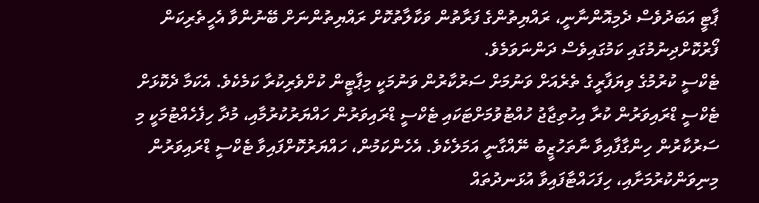ޕާޓީ އަބަދުވެސް ދެމިއޮންނާނީ، ރައްޔިތުންގެ ފަރާތުން ވަކާލާތުކޮށް ރައްޔިތުންނަށް ބޭނުންވާ އެހީތެރިކަން ފޯރުކޮށްދިނުމުގައި ކަމުގައިވެސް ދަންނަވަމެވެ.
ޓެކްސީ ކުރުމުގެ ވިޔަފާރީގެ ތެރެއަށް ވަނުމަށް ސަރުކާރުން ވަނުމަކީ މިޕާޓީން ކުށްވެރިކުރާ ކަމެކެވެ. އެކަމާ ދެކޮޅަށް ޓެކްސީ ޑްރައިވަރުން ކުރާ އިހުތިޖާޖު ހުއްޓުވުމަށްޓަކައި ޓެކްސީ ޑްރައިވަރުން ހައްޔަރުކުރުމާއި، މުދާ ހިފެހެއްޓުމަކީ މި ސަރުކާރުން ހިންގާފާއިވާ ނާތަހުޒީބު ނޭއްގާނީ އަމަލެކެވެ. އެހެންކަމުން، ހައްޔަރުކޮށްފައިވާ ޓެކްސީ ޑްރައިވަރުން މިނިވަންކުރުމަށާއި، ހިފަހައްޓާފައިވާ އުޅަނދުތައް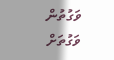ވަގުތުން ވަގުތަށް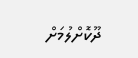ދޫކޮށްލުމަށް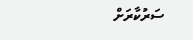ސަރުކާރަށް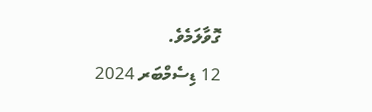ގޮވާލަމެވެ.
12 ޑިސެމްބަރ 2024